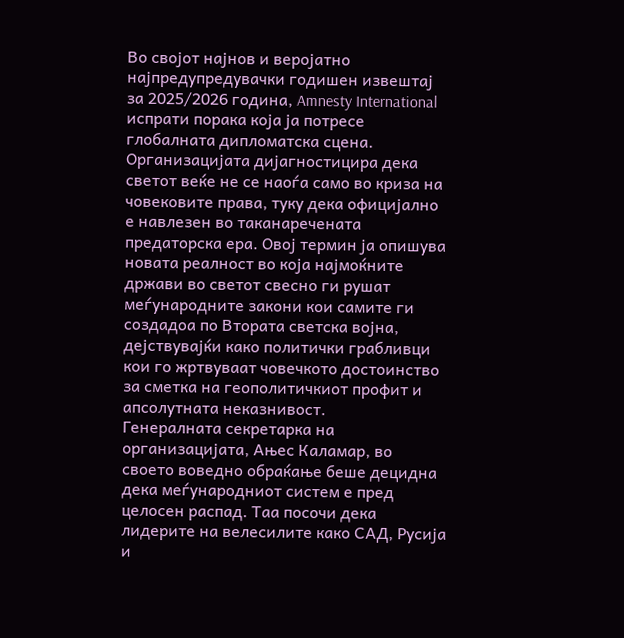Во својот најнов и веројатно најпредупредувачки годишен извештај за 2025/2026 година, Amnesty International испрати порака која ја потресе глобалната дипломатска сцена. Организацијата дијагностицира дека светот веќе не се наоѓа само во криза на човековите права, туку дека официјално е навлезен во таканаречената предаторска ера. Овој термин ја опишува новата реалност во која најмоќните држави во светот свесно ги рушат меѓународните закони кои самите ги создадоа по Втората светска војна, дејствувајќи како политички грабливци кои го жртвуваат човечкото достоинство за сметка на геополитичкиот профит и апсолутната неказнивост.
Генералната секретарка на организацијата, Ањес Каламар, во своето воведно обраќање беше децидна дека меѓународниот систем е пред целосен распад. Таа посочи дека лидерите на велесилите како САД, Русија и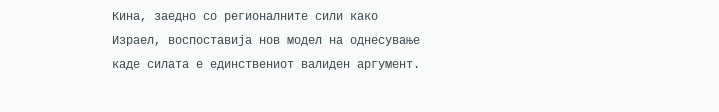Кина, заедно со регионалните сили како Израел, воспоставија нов модел на однесување каде силата е единствениот валиден аргумент.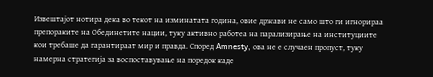Извештајот нотира дека во текот на изминатата година, овие држави не само што ги игнорираа препораките на Обединетите нации, туку активно работеа на парализирање на институциите кои требаше да гарантираат мир и правда. Според Amnesty, ова не е случаен пропуст, туку намерна стратегија за воспоставување на поредок каде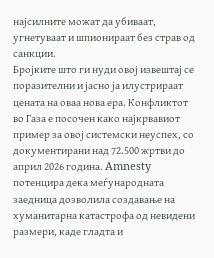најсилните можат да убиваат, угнетуваат и шпионираат без страв од санкции.
Бројките што ги нуди овој извештај се поразителни и јасно ја илустрираат цената на оваа нова ера. Конфликтот во Газа е посочен како најкрвавиот пример за овој системски неуспех, со документирани над 72.500 жртви до април 2026 година. Amnesty потенцира дека меѓународната заедница дозволила создавање на хуманитарна катастрофа од невидени размери, каде гладта и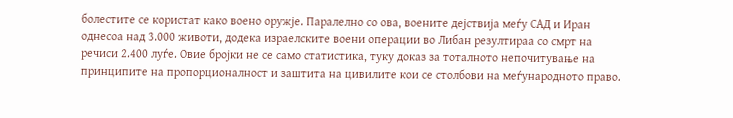болестите се користат како воено оружје. Паралелно со ова, воените дејствија меѓу САД и Иран однесоа над 3.000 животи, додека израелските воени операции во Либан резултираа со смрт на речиси 2.400 луѓе. Овие бројки не се само статистика, туку доказ за тоталното непочитување на принципите на пропорционалност и заштита на цивилите кои се столбови на меѓународното право.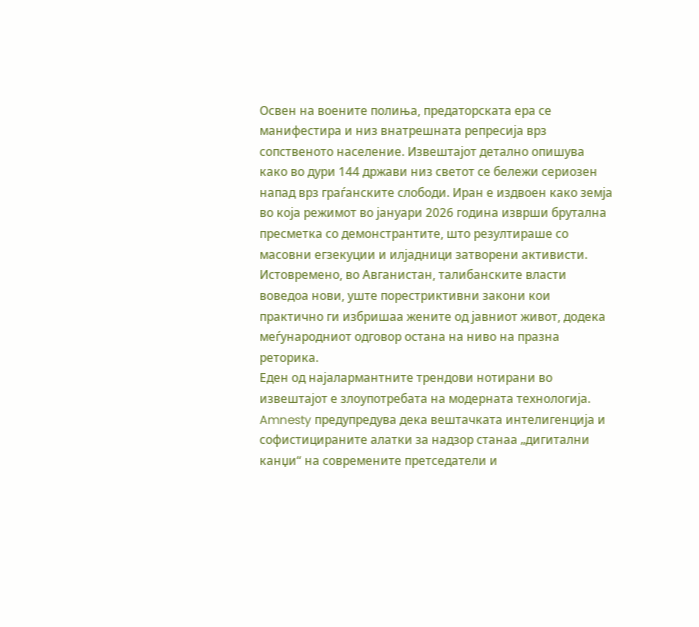Освен на воените полиња, предаторската ера се манифестира и низ внатрешната репресија врз сопственото население. Извештајот детално опишува како во дури 144 држави низ светот се бележи сериозен напад врз граѓанските слободи. Иран е издвоен како земја во која режимот во јануари 2026 година изврши брутална пресметка со демонстрантите, што резултираше со масовни егзекуции и илјадници затворени активисти. Истовремено, во Авганистан, талибанските власти воведоа нови, уште порестриктивни закони кои практично ги избришаа жените од јавниот живот, додека меѓународниот одговор остана на ниво на празна реторика.
Еден од најалармантните трендови нотирани во извештајот е злоупотребата на модерната технологија. Amnesty предупредува дека вештачката интелигенција и софистицираните алатки за надзор станаа „дигитални канџи“ на современите претседатели и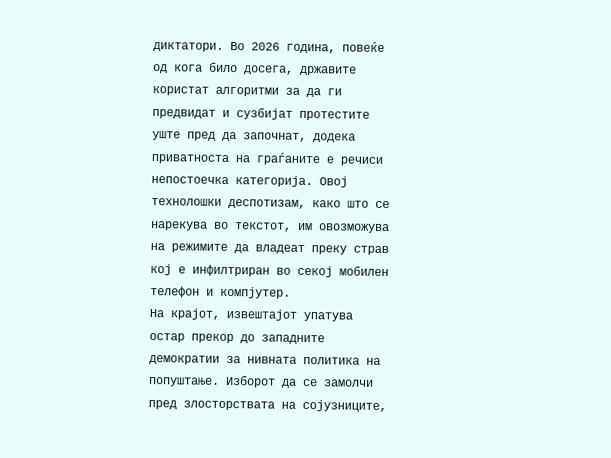диктатори. Во 2026 година, повеќе од кога било досега, државите користат алгоритми за да ги предвидат и сузбијат протестите уште пред да започнат, додека приватноста на граѓаните е речиси непостоечка категорија. Овој технолошки деспотизам, како што се нарекува во текстот, им овозможува на режимите да владеат преку страв кој е инфилтриран во секој мобилен телефон и компјутер.
На крајот, извештајот упатува остар прекор до западните демократии за нивната политика на попуштање. Изборот да се замолчи пред злосторствата на сојузниците,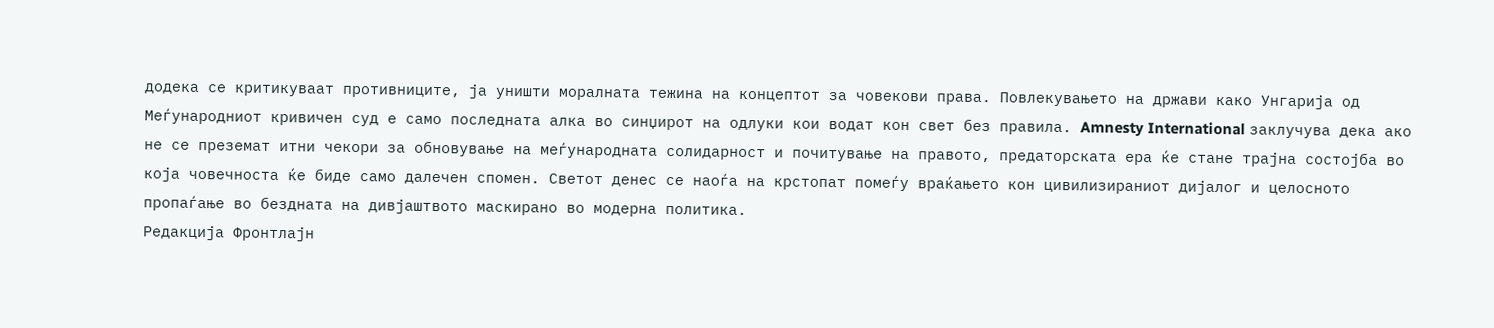додека се критикуваат противниците, ја уништи моралната тежина на концептот за човекови права. Повлекувањето на држави како Унгарија од Меѓународниот кривичен суд е само последната алка во синџирот на одлуки кои водат кон свет без правила. Amnesty International заклучува дека ако не се преземат итни чекори за обновување на меѓународната солидарност и почитување на правото, предаторската ера ќе стане трајна состојба во која човечноста ќе биде само далечен спомен. Светот денес се наоѓа на крстопат помеѓу враќањето кон цивилизираниот дијалог и целосното пропаѓање во бездната на дивјаштвото маскирано во модерна политика.
Редакција Фронтлајн